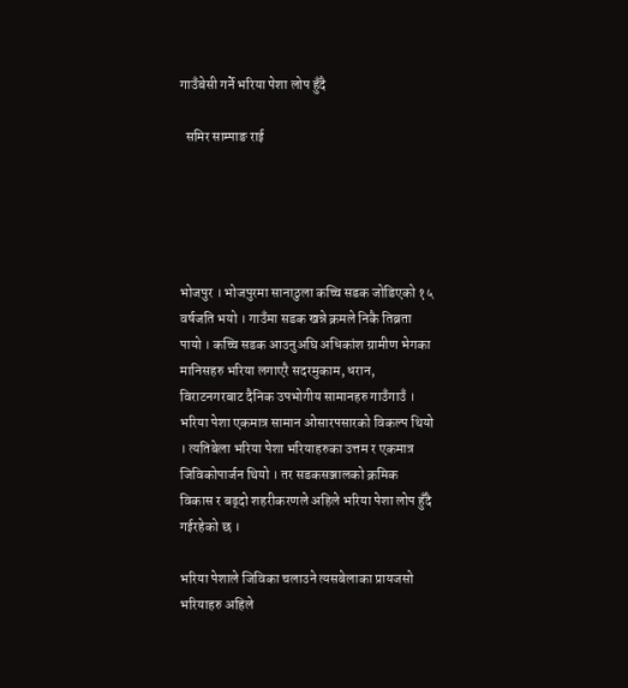गाउँबेसी गर्ने भरिया पेशा लोप हुँदै

  समिर साम्पाङ राई





भोजपुर । भोजपुरमा सानाठुला कच्चि सडक जोडिएको १५ वर्षजति भयो । गाउँमा सडक खन्ने क्रमले निकै तिब्रता पायो । कच्चि सडक आउनुअघि अधिकांश ग्रामीण भेगका मानिसहरु भरिया लगाएरै सदरमुकाम, धरान, विराटनगरबाट दैनिक उपभोगीय सामानहरु गाउँगाउँ । भरिया पेशा एकमात्र सामान ओसारपसारको विकल्प थियो । त्यतिबेला भरिया पेशा भरियाहरुका उत्तम र एकमात्र जिविकोपार्जन थियो । तर सडकसञ्जालको क्रमिक विकास र बढ्दो शहरीकरणले अहिले भरिया पेशा लोप हुँदै गईरहेको छ ।

भरिया पेशाले जिविका चलाउने त्यसबेलाका प्रायजसो भरियाहरु अहिले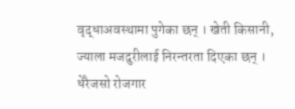वृद्धाअवस्थामा पुगेका छन् । खेती किसानी, ज्याला मजदुरीलाई निरन्तरता दिएका छन् । धेरैजसो रोजगार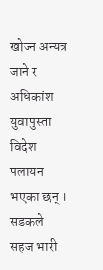खोज्न अन्यत्र जाने र अधिकांश युवापुस्ता विदेश पलायन भएका छन् । सडकले सहज भारी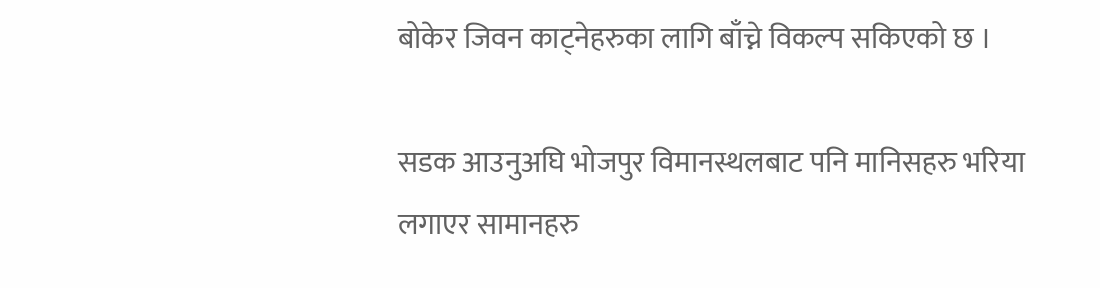बोकेर जिवन काट्नेहरुका लागि बाँच्ने विकल्प सकिएको छ ।

सडक आउनुअघि भोजपुर विमानस्थलबाट पनि मानिसहरु भरिया लगाएर सामानहरु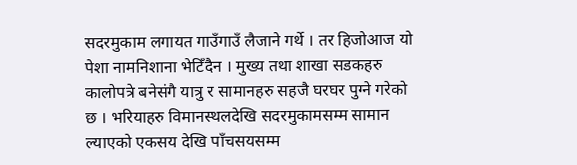सदरमुकाम लगायत गाउँगाउँ लैजाने गर्थे । तर हिजोआज यो पेशा नामनिशाना भेटिँदैन । मुख्य तथा शाखा सडकहरु कालोपत्रे बनेसंगै यात्रु र सामानहरु सहजै घरघर पुग्ने गरेको छ । भरियाहरु विमानस्थलदेखि सदरमुकामसम्म सामान ल्याएको एकसय देखि पाँचसयसम्म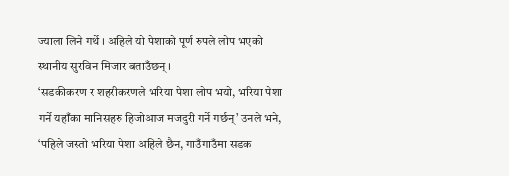ज्याला लिने गर्थे । अहिले यो पेशाको पूर्ण रुपले लोप भएको स्थानीय सुरविन मिजार बताउँछन् ।
‘सडकीकरण र शहरीकरणले भरिया पेशा लोप भयो, भरिया पेशा गर्ने यहाँका मानिसहरु हिजोआज मजदुरी गर्ने गर्छन्’ उनले भने, ‘पहिले जस्तो भरिया पेशा अहिले छैन, गाउँगाउँमा सडक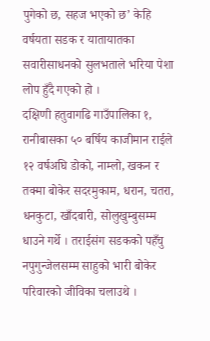पुगेको छ, सहज भएको छ’ केहि वर्षयता सडक र यातायातका सवारीसाधनको सुलभताले भरिया पेशा लोप हुँदै गएको हो ।
दक्षिणी हतुवागढि गाउँपालिका १, रानीबासका ५० बर्षिय काजीमान राईले १२ वर्षअघि डोको, नाम्लो, खकन र तक्मा बोकेर सदरमुकाम, धरान, चतरा, धनकुटा, खाँदबारी, सोलुखुम्बुसम्म धाउने गर्थे । तराईसंग सडकको पहँचु नपुगुन्जेलसम्म साहुको भारी बोकेर परिवारको जीविका चलाउथे ।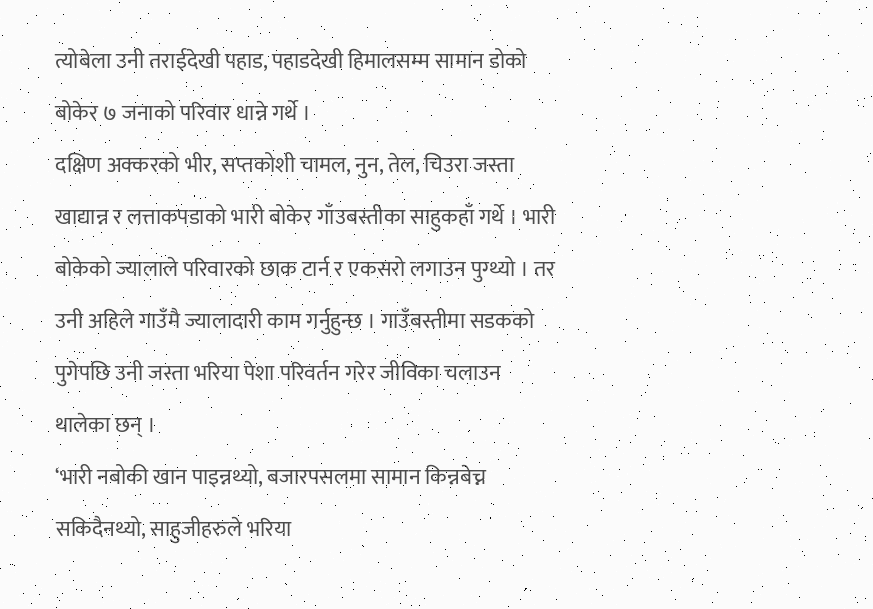त्योबेला उनी तराईदेखी पहाड, पहाडदेखी हिमालसम्म सामान डोको बोकेर ७ जनाको परिवार धान्ने गर्थे ।
दक्षिण अक्करको भीर, सप्तकोशी चामल, नुन, तेल, चिउरा जस्ता खाद्यान्न र लत्ताकपडाको भारी बोकेर गाँउबस्तीका साहुकहाँ गर्थे । भारी बोकेको ज्यालाले परिवारको छाक टार्न र एकसरो लगाउन पुग्थ्यो । तर उनी अहिले गाउँमै ज्यालादारी काम गर्नुहुन्छ । गाउँबस्तीमा सडकको पुगेपछि उनी जस्ता भरिया पेशा परिवर्तन गरेर जीविका चलाउन थालेका छन् ।
‘भारी नबोकी खान पाइन्नथ्यो, बजारपसलमा सामान किन्नबेच्न सकिदैनथ्यो, साहुजीहरुले भरिया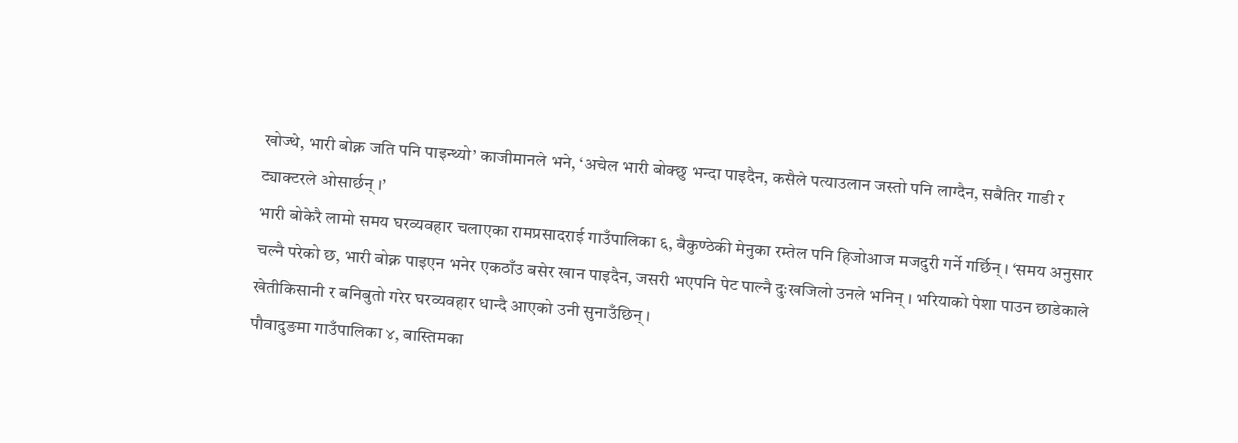खोज्थे, भारी बोक्न जति पनि पाइन्थ्यो’ काजीमानले भने, ‘अचेल भारी बोक्छु भन्दा पाइदैन, कसैले पत्याउलान जस्तो पनि लाग्दैन, सबैतिर गाडी र ट्याक्टरले ओसार्छन् ।’
भारी बोकेरै लामो समय घरव्यवहार चलाएका रामप्रसादराई गाउँपालिका ६, बैकुण्ठेकी मेनुका रम्तेल पनि हिजोआज मजदुरी गर्ने गर्छिन् । ‘समय अनुसार चल्नै परेको छ, भारी बोक्न पाइएन भनेर एकठाँउ बसेर खान पाइदैन, जसरी भएपनि पेट पाल्नै दुःखजिलो उनले भनिन् । भरियाको पेशा पाउन छाडेकाले खेतीकिसानी र बनिबुतो गरेर घरव्यवहार धान्दै आएको उनी सुनाउँछिन् ।
पौवादुङमा गाउँपालिका ४, बास्तिमका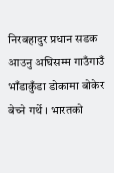निरबहादुर प्रधान सडक आउनु अघिसम्म गाउँगाउँ भाँडाकुँडा डोकामा बोकेर बेच्ने गर्थे । भारतको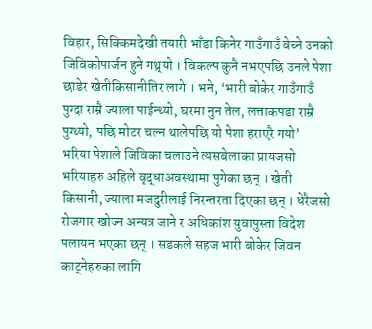विहार, सिक्किमदेखी तयारी भाँडा किनेर गाउँगाउँ बेच्ने उनको जिविकोपार्जन हुने गथ्र्यो । विकल्प कुनै नभएपछि उनले पेशा छाडेर खेतीकिसानीतिर लागे । भने, ‘भारी बोकेर गाउँगाउँ पुग्दा राम्रै ज्याला पाईन्थ्यो, घरमा नुन तेल, लत्ताकपडा राम्रै पुग्थ्यो, पछि मोटर चल्न थालेपछि यो पेशा हराएरै गयो’
भरिया पेशाले जिविका चलाउने त्यसबेलाका प्रायजसो भरियाहरु अहिले वृद्धाअवस्थामा पुगेका छन् । खेती किसानी, ज्याला मजदुरीलाई निरन्तरता दिएका छन् । धेरैजसो रोजगार खोज्न अन्यत्र जाने र अधिकांश युवापुस्ता विदेश पलायन भएका छन् । सडकले सहज भारी बोकेर जिवन काट्नेहरुका लागि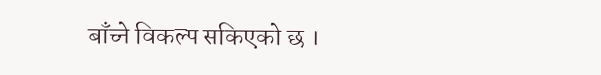बाँच्ने विकल्प सकिएको छ ।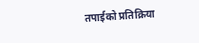तपाईको प्रतिक्रिया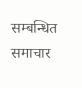सम्बन्धित समाचार